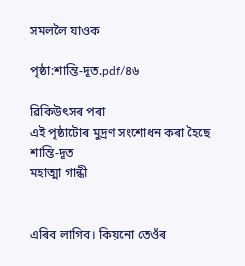সমললৈ যাওক

পৃষ্ঠা:শান্তি-দূত.pdf/৪৬

ৱিকিউৎসৰ পৰা
এই পৃষ্ঠাটোৰ মুদ্ৰণ সংশোধন কৰা হৈছে
শান্তি-দূত
মহাত্মা গান্ধী


এৰিব লাগিব। কিয়নো তেওঁৰ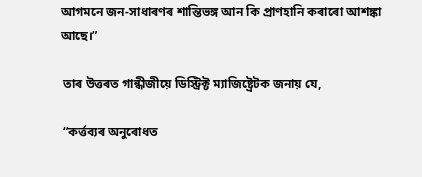আগমনে জন-সাধাৰণৰ শান্তিভঙ্গ আন কি প্ৰাণহানি কৰাৰো আশঙ্কা আছে।”

 তাৰ উত্তৰত গান্ধীজীয়ে ডিস্ট্ৰিক্ট ম্যাজিষ্ট্ৰেটক জনায় যে,

 “কৰ্ত্তব্যৰ অনুৰোধত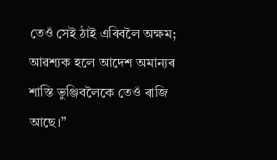তেওঁ সেই ঠাই এৰিবলৈ অক্ষম; আৱশ্যক হলে আদেশ অমান্যৰ শাস্তি ভুঞ্জিবলৈকে তেওঁ ৰাজি আছে।”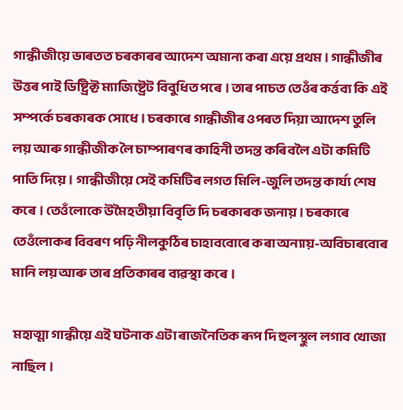গান্ধীজীয়ে ভাৰতত চৰকাৰৰ আদেশ অমান্য কৰা এয়ে প্ৰথম। গান্ধীজীৰ উত্তৰ পাই ডিষ্ট্ৰিক্ট ম্যাজিষ্ট্ৰেট বিবুধিত পৰে। তাৰ পাচত তেওঁৰ কৰ্ত্তব্য কি এই সম্পৰ্কে চৰকাৰক সোধে। চৰকাৰে গান্ধীজীৰ ওপৰত দিয়া আদেশ তুলি লয় আৰু গান্ধীজীক লৈ চাম্পাৰণৰ কাহিনী তদন্ত কৰিবলৈ এটা কমিটি পাতি দিয়ে। গান্ধীজীয়ে সেই কমিটিৰ লগত মিলি-জুলি তদন্ত কাৰ্য্য শেষ কৰে। তেওঁলোকে উমৈহতীয়া বিবৃতি দি চৰকাৰক জনায়। চৰকাৰে তেওঁলোকৰ বিবৰণ পঢ়ি নীলকুঠিৰ চাহাববোৰে কৰা অন্যায়-অবিচাৰবোৰ মানি লয় আৰু তাৰ প্ৰতিকাৰৰ ব্যৱস্থা কৰে।

 মহাত্মা গান্ধীয়ে এই ঘটনাক এটা ৰাজনৈতিক ৰূপ দি হুলস্থুল লগাব খোজা নাছিল।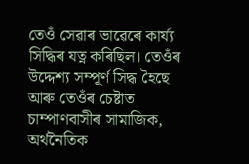তেওঁ সেৱাৰ ভাৱেৰে কাৰ্য্য সিদ্ধিৰ যত্ন কৰিছিল। তেওঁৰ উদ্দেশ্য সম্পূৰ্ণ সিদ্ধ হৈছে আৰু তেওঁৰ চেষ্টাত চাম্পাণবাসীৰ সামাজিক, অৰ্থনৈতিক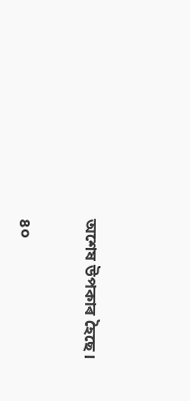অশেষ উপকাৰ হৈছে।

৪০